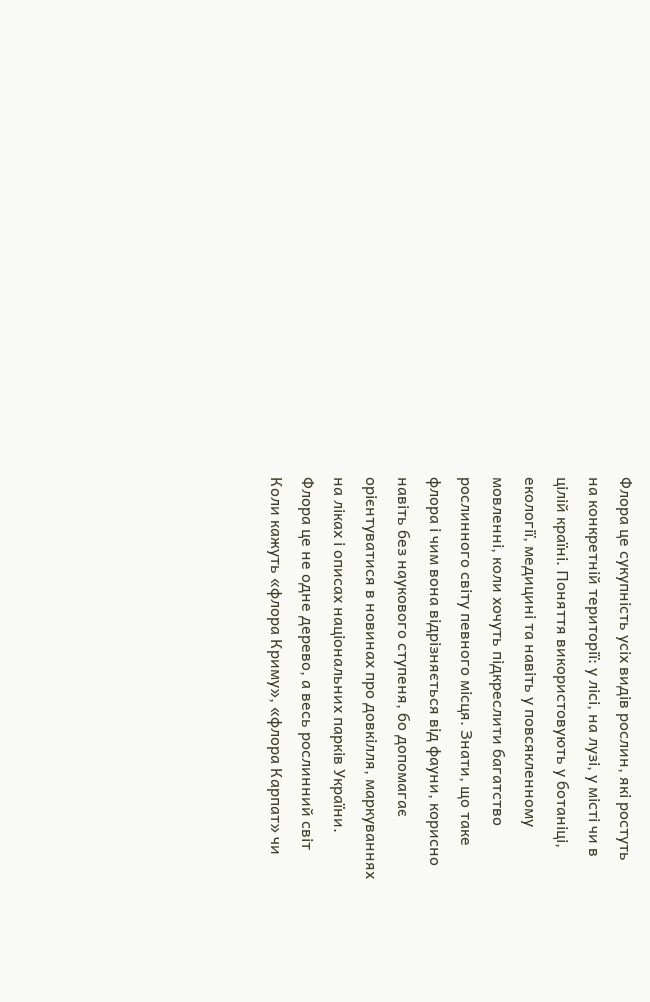Флора це сукупність усіх видів рослин, які ростуть на конкретній території: у лісі, на лузі, у місті чи в цілій країні. Поняття використовують у ботаніці, екології, медицині та навіть у повсякленному мовленні, коли хочуть підкреслити багатство рослинного світу певного місця. Знати, що таке флора і чим вона відрізняється від фауни, корисно навіть без наукового ступеня, бо допомагає орієнтуватися в новинах про довкілля, маркуваннях на ліках і описах національних парків України.
Флора це не одне дерево, а весь рослинний світ
Коли кажуть «флора Криму», «флора Карпат» чи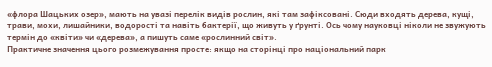«флора Шацьких озер», мають на увазі перелік видів рослин, які там зафіксовані. Сюди входять дерева, кущі, трави, мохи, лишайники, водорості та навіть бактерії, що живуть у ґрунті. Ось чому науковці ніколи не звужують термін до «квіти» чи «дерева», а пишуть саме «рослинний світ».
Практичне значення цього розмежування просте: якщо на сторінці про національний парк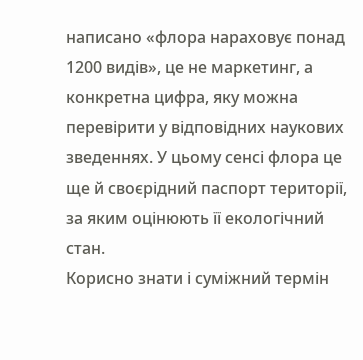написано «флора нараховує понад 1200 видів», це не маркетинг, а конкретна цифра, яку можна перевірити у відповідних наукових зведеннях. У цьому сенсі флора це ще й своєрідний паспорт території, за яким оцінюють її екологічний стан.
Корисно знати і суміжний термін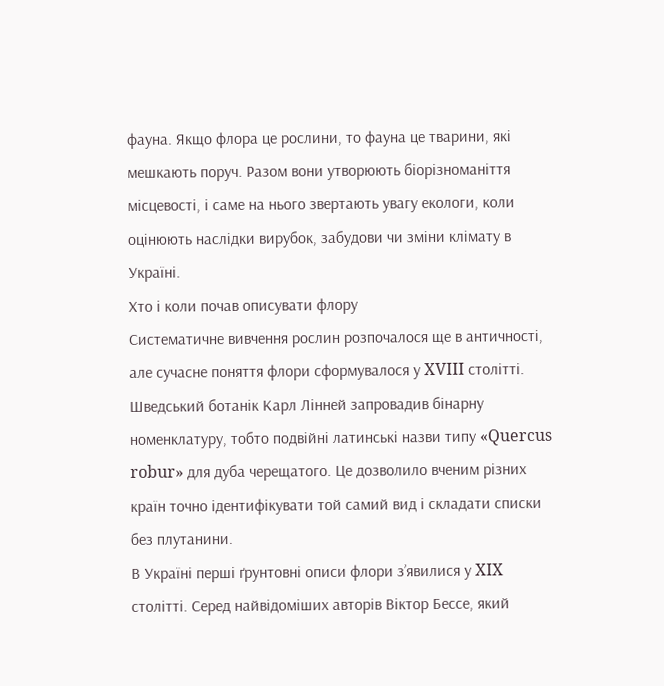фауна. Якщо флора це рослини, то фауна це тварини, які мешкають поруч. Разом вони утворюють біорізноманіття місцевості, і саме на нього звертають увагу екологи, коли оцінюють наслідки вирубок, забудови чи зміни клімату в Україні.
Хто і коли почав описувати флору
Систематичне вивчення рослин розпочалося ще в античності, але сучасне поняття флори сформувалося у XVIII столітті. Шведський ботанік Карл Лінней запровадив бінарну номенклатуру, тобто подвійні латинські назви типу «Quercus robur» для дуба черещатого. Це дозволило вченим різних країн точно ідентифікувати той самий вид і складати списки без плутанини.
В Україні перші ґрунтовні описи флори з’явилися у XIX столітті. Серед найвідоміших авторів Віктор Бессе, який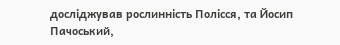досліджував рослинність Полісся, та Йосип Пачоський,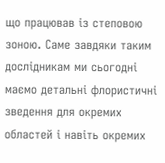що працював із степовою зоною. Саме завдяки таким дослідникам ми сьогодні маємо детальні флористичні зведення для окремих областей і навіть окремих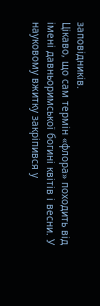заповідників.
Цікаво, що сам термін «флора» походить від імені давньоримської богині квітів і весни. У науковому вжитку закріпився у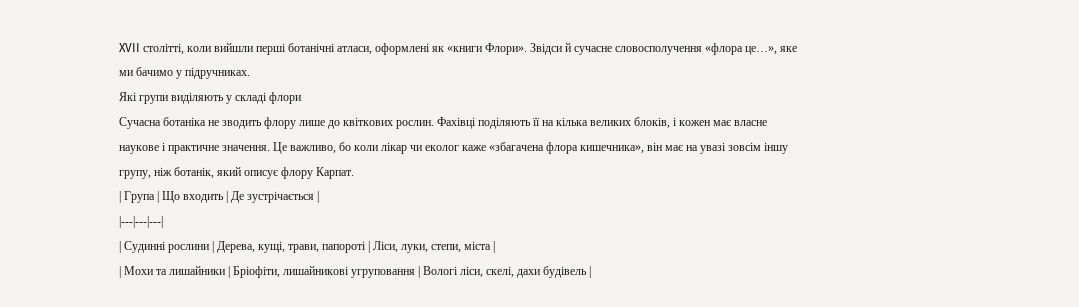XVII столітті, коли вийшли перші ботанічні атласи, оформлені як «книги Флори». Звідси й сучасне словосполучення «флора це…», яке ми бачимо у підручниках.
Які групи виділяють у складі флори
Сучасна ботаніка не зводить флору лише до квіткових рослин. Фахівці поділяють її на кілька великих блоків, і кожен має власне наукове і практичне значення. Це важливо, бо коли лікар чи еколог каже «збагачена флора кишечника», він має на увазі зовсім іншу групу, ніж ботанік, який описує флору Карпат.
| Група | Що входить | Де зустрічається |
|---|---|---|
| Судинні рослини | Дерева, кущі, трави, папороті | Ліси, луки, степи, міста |
| Мохи та лишайники | Бріофіти, лишайникові угруповання | Вологі ліси, скелі, дахи будівель |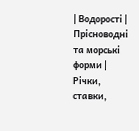| Водорості | Прісноводні та морські форми | Річки, ставки,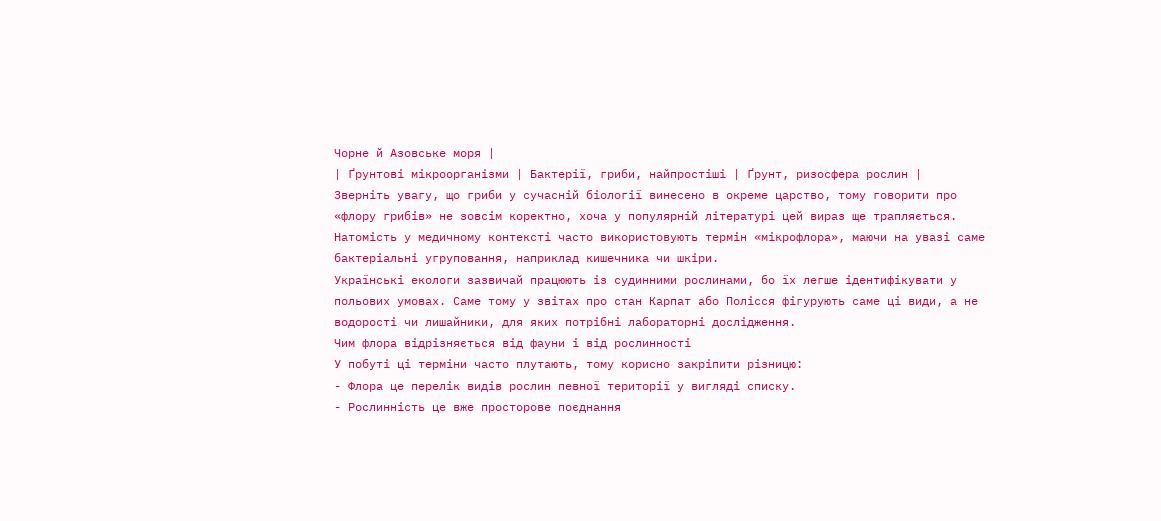Чорне й Азовське моря |
| Ґрунтові мікроорганізми | Бактерії, гриби, найпростіші | Ґрунт, ризосфера рослин |
Зверніть увагу, що гриби у сучасній біології винесено в окреме царство, тому говорити про «флору грибів» не зовсім коректно, хоча у популярній літературі цей вираз ще трапляється. Натомість у медичному контексті часто використовують термін «мікрофлора», маючи на увазі саме бактеріальні угруповання, наприклад кишечника чи шкіри.
Українські екологи зазвичай працюють із судинними рослинами, бо їх легше ідентифікувати у польових умовах. Саме тому у звітах про стан Карпат або Полісся фігурують саме ці види, а не водорості чи лишайники, для яких потрібні лабораторні дослідження.
Чим флора відрізняється від фауни і від рослинності
У побуті ці терміни часто плутають, тому корисно закріпити різницю:
- Флора це перелік видів рослин певної території у вигляді списку.
- Рослинність це вже просторове поєднання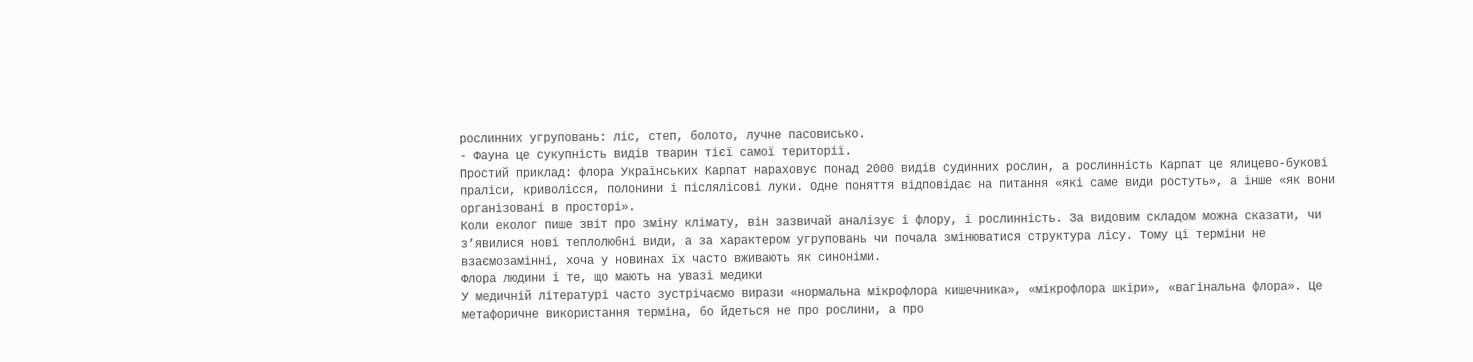рослинних угруповань: ліс, степ, болото, лучне пасовисько.
- Фауна це сукупність видів тварин тієї самої території.
Простий приклад: флора Українських Карпат нараховує понад 2000 видів судинних рослин, а рослинність Карпат це ялицево-букові праліси, криволісся, полонини і післялісові луки. Одне поняття відповідає на питання «які саме види ростуть», а інше «як вони організовані в просторі».
Коли еколог пише звіт про зміну клімату, він зазвичай аналізує і флору, і рослинність. За видовим складом можна сказати, чи з’явилися нові теплолюбні види, а за характером угруповань чи почала змінюватися структура лісу. Тому ці терміни не взаємозамінні, хоча у новинах їх часто вживають як синоніми.
Флора людини і те, що мають на увазі медики
У медичній літературі часто зустрічаємо вирази «нормальна мікрофлора кишечника», «мікрофлора шкіри», «вагінальна флора». Це метафоричне використання терміна, бо йдеться не про рослини, а про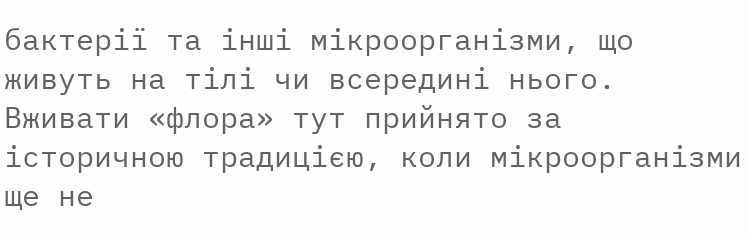бактерії та інші мікроорганізми, що живуть на тілі чи всередині нього. Вживати «флора» тут прийнято за історичною традицією, коли мікроорганізми ще не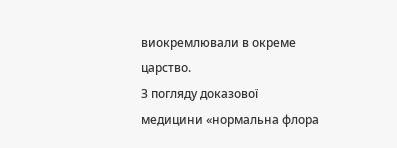виокремлювали в окреме царство.
З погляду доказової медицини «нормальна флора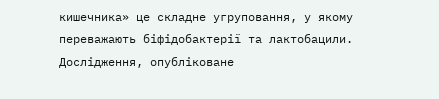кишечника» це складне угруповання, у якому переважають біфідобактерії та лактобацили. Дослідження, опубліковане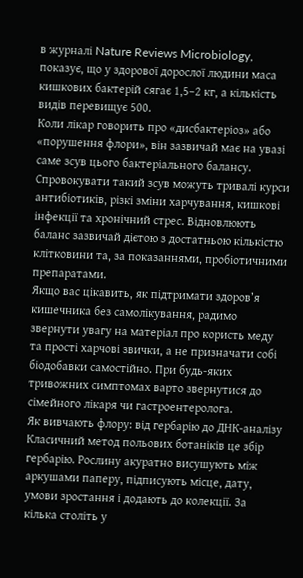в журналі Nature Reviews Microbiology, показує, що у здорової дорослої людини маса кишкових бактерій сягає 1,5–2 кг, а кількість видів перевищує 500.
Коли лікар говорить про «дисбактеріоз» або «порушення флори», він зазвичай має на увазі саме зсув цього бактеріального балансу. Спровокувати такий зсув можуть тривалі курси антибіотиків, різкі зміни харчування, кишкові інфекції та хронічний стрес. Відновлюють баланс зазвичай дієтою з достатньою кількістю клітковини та, за показаннями, пробіотичними препаратами.
Якщо вас цікавить, як підтримати здоров’я кишечника без самолікування, радимо звернути увагу на матеріал про користь меду та прості харчові звички, а не призначати собі біодобавки самостійно. При будь-яких тривожних симптомах варто звернутися до сімейного лікаря чи гастроентеролога.
Як вивчають флору: від гербарію до ДНК-аналізу
Класичний метод польових ботаніків це збір гербарію. Рослину акуратно висушують між аркушами паперу, підписують місце, дату, умови зростання і додають до колекції. За кілька століть у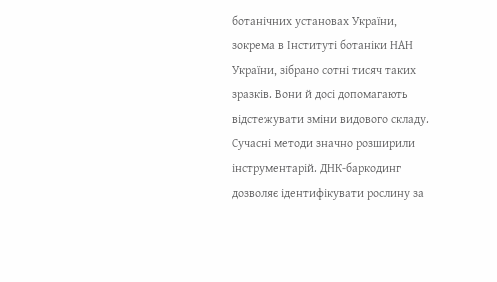ботанічних установах України, зокрема в Інституті ботаніки НАН України, зібрано сотні тисяч таких зразків. Вони й досі допомагають відстежувати зміни видового складу.
Сучасні методи значно розширили інструментарій. ДНК-баркодинг дозволяє ідентифікувати рослину за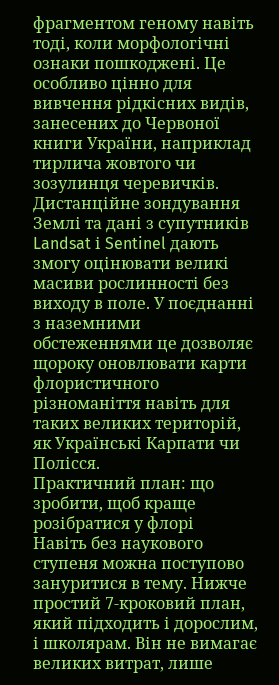фрагментом геному навіть тоді, коли морфологічні ознаки пошкоджені. Це особливо цінно для вивчення рідкісних видів, занесених до Червоної книги України, наприклад тирлича жовтого чи зозулинця черевичків.
Дистанційне зондування Землі та дані з супутників Landsat і Sentinel дають змогу оцінювати великі масиви рослинності без виходу в поле. У поєднанні з наземними обстеженнями це дозволяє щороку оновлювати карти флористичного різноманіття навіть для таких великих територій, як Українські Карпати чи Полісся.
Практичний план: що зробити, щоб краще розібратися у флорі
Навіть без наукового ступеня можна поступово зануритися в тему. Нижче простий 7-кроковий план, який підходить і дорослим, і школярам. Він не вимагає великих витрат, лише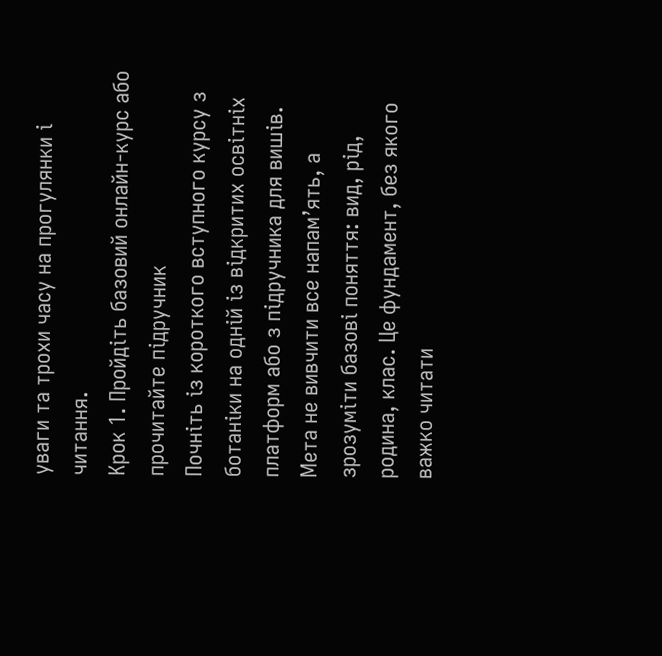уваги та трохи часу на прогулянки і читання.
Крок 1. Пройдіть базовий онлайн-курс або прочитайте підручник
Почніть із короткого вступного курсу з ботаніки на одній із відкритих освітніх платформ або з підручника для вишів. Мета не вивчити все напам’ять, а зрозуміти базові поняття: вид, рід, родина, клас. Це фундамент, без якого важко читати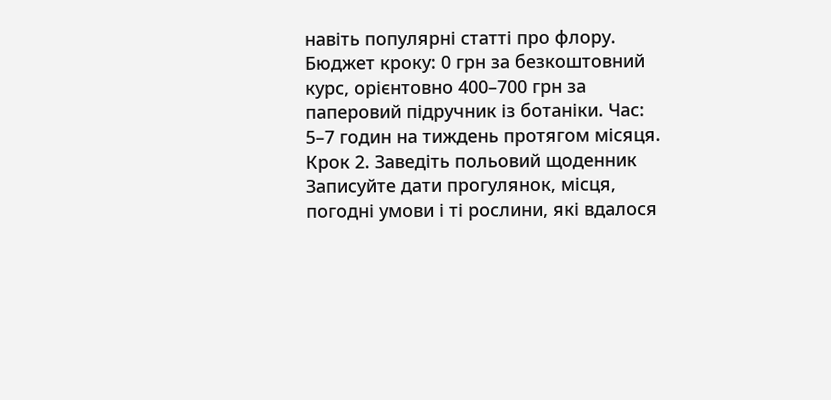навіть популярні статті про флору.
Бюджет кроку: 0 грн за безкоштовний курс, орієнтовно 400–700 грн за паперовий підручник із ботаніки. Час: 5–7 годин на тиждень протягом місяця.
Крок 2. Заведіть польовий щоденник
Записуйте дати прогулянок, місця, погодні умови і ті рослини, які вдалося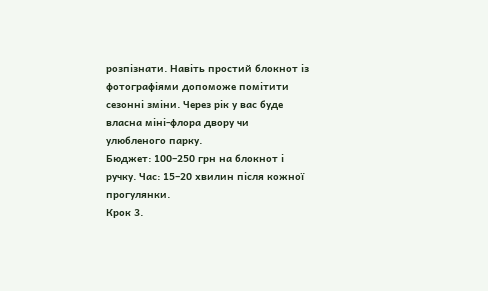розпізнати. Навіть простий блокнот із фотографіями допоможе помітити сезонні зміни. Через рік у вас буде власна міні-флора двору чи улюбленого парку.
Бюджет: 100–250 грн на блокнот і ручку. Час: 15–20 хвилин після кожної прогулянки.
Крок 3.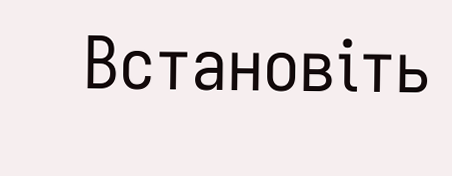Встановіть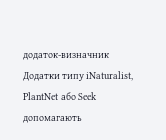додаток-визначник
Додатки типу iNaturalist, PlantNet або Seek допомагають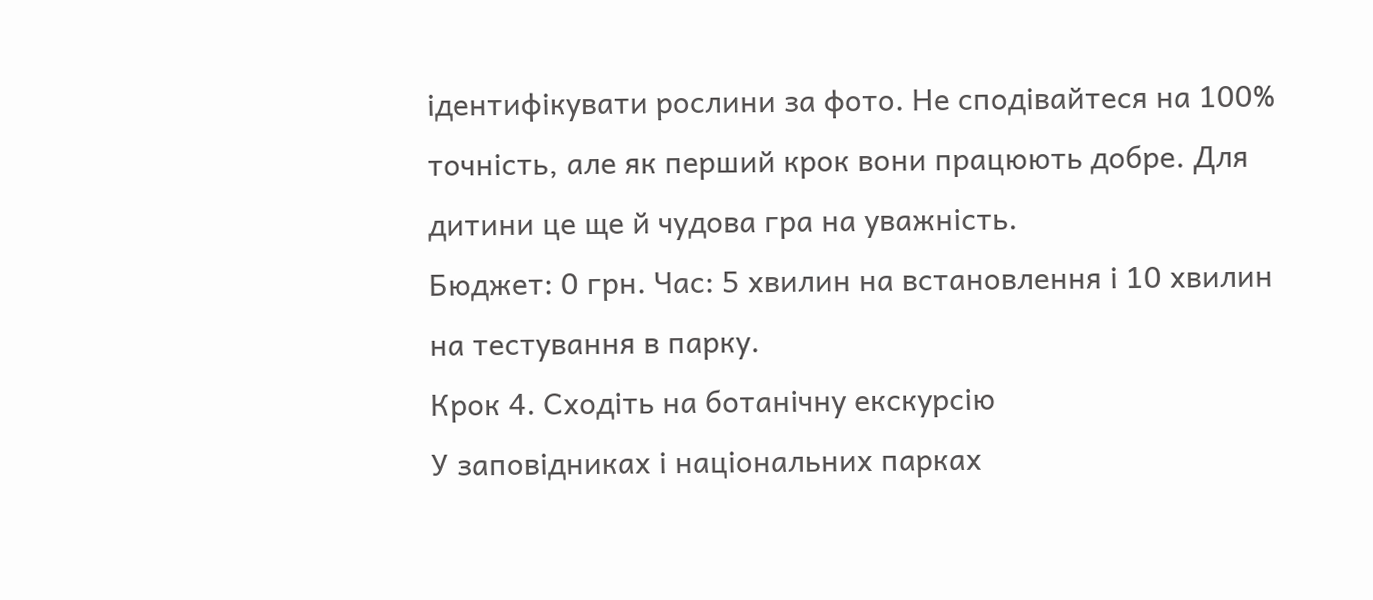ідентифікувати рослини за фото. Не сподівайтеся на 100% точність, але як перший крок вони працюють добре. Для дитини це ще й чудова гра на уважність.
Бюджет: 0 грн. Час: 5 хвилин на встановлення і 10 хвилин на тестування в парку.
Крок 4. Сходіть на ботанічну екскурсію
У заповідниках і національних парках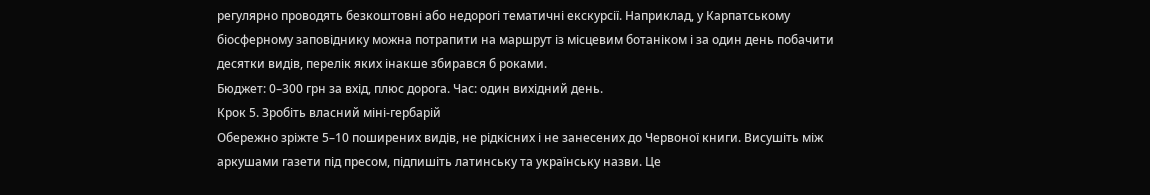регулярно проводять безкоштовні або недорогі тематичні екскурсії. Наприклад, у Карпатському біосферному заповіднику можна потрапити на маршрут із місцевим ботаніком і за один день побачити десятки видів, перелік яких інакше збирався б роками.
Бюджет: 0–300 грн за вхід, плюс дорога. Час: один вихідний день.
Крок 5. Зробіть власний міні-гербарій
Обережно зріжте 5–10 поширених видів, не рідкісних і не занесених до Червоної книги. Висушіть між аркушами газети під пресом, підпишіть латинську та українську назви. Це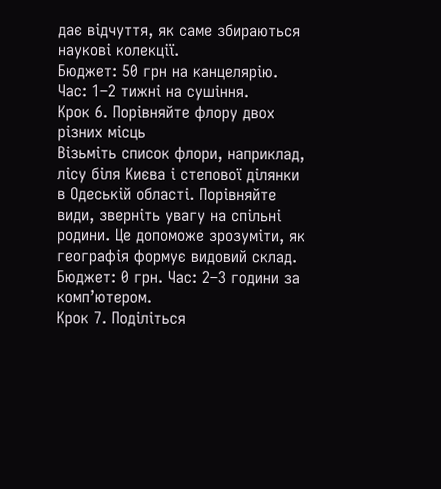дає відчуття, як саме збираються наукові колекції.
Бюджет: 50 грн на канцелярію. Час: 1–2 тижні на сушіння.
Крок 6. Порівняйте флору двох різних місць
Візьміть список флори, наприклад, лісу біля Києва і степової ділянки в Одеській області. Порівняйте види, зверніть увагу на спільні родини. Це допоможе зрозуміти, як географія формує видовий склад.
Бюджет: 0 грн. Час: 2–3 години за комп’ютером.
Крок 7. Поділіться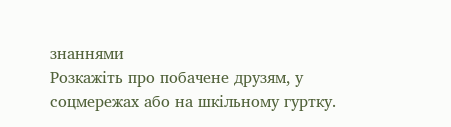знаннями
Розкажіть про побачене друзям, у соцмережах або на шкільному гуртку.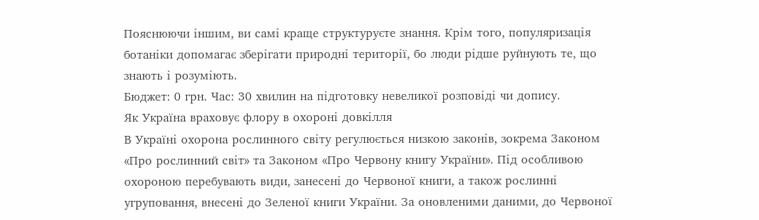Пояснюючи іншим, ви самі краще структуруєте знання. Крім того, популяризація ботаніки допомагає зберігати природні території, бо люди рідше руйнують те, що знають і розуміють.
Бюджет: 0 грн. Час: 30 хвилин на підготовку невеликої розповіді чи допису.
Як Україна враховує флору в охороні довкілля
В Україні охорона рослинного світу регулюється низкою законів, зокрема Законом «Про рослинний світ» та Законом «Про Червону книгу України». Під особливою охороною перебувають види, занесені до Червоної книги, а також рослинні угруповання, внесені до Зеленої книги України. За оновленими даними, до Червоної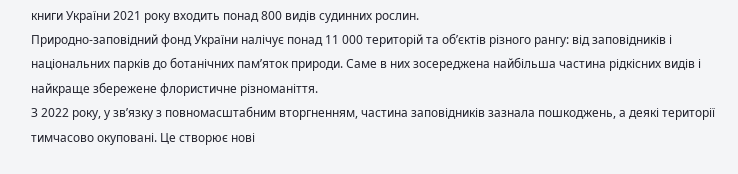книги України 2021 року входить понад 800 видів судинних рослин.
Природно-заповідний фонд України налічує понад 11 000 територій та об’єктів різного рангу: від заповідників і національних парків до ботанічних пам’яток природи. Саме в них зосереджена найбільша частина рідкісних видів і найкраще збережене флористичне різноманіття.
З 2022 року, у зв’язку з повномасштабним вторгненням, частина заповідників зазнала пошкоджень, а деякі території тимчасово окуповані. Це створює нові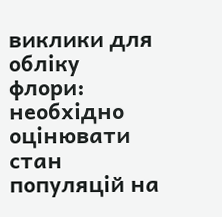виклики для обліку флори: необхідно оцінювати стан популяцій на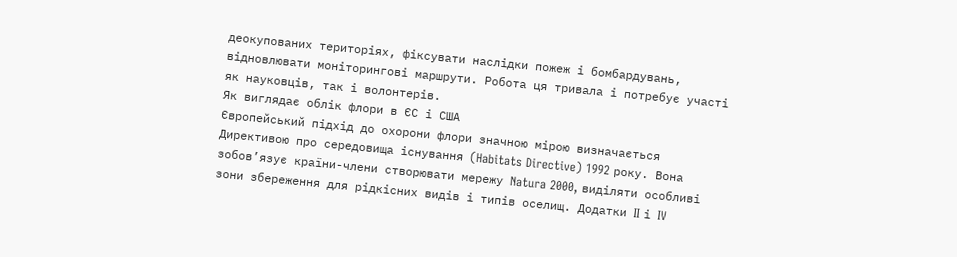деокупованих територіях, фіксувати наслідки пожеж і бомбардувань, відновлювати моніторингові маршрути. Робота ця тривала і потребує участі як науковців, так і волонтерів.
Як виглядає облік флори в ЄС і США
Європейський підхід до охорони флори значною мірою визначається Директивою про середовища існування (Habitats Directive) 1992 року. Вона зобов’язує країни-члени створювати мережу Natura 2000, виділяти особливі зони збереження для рідкісних видів і типів оселищ. Додатки II і IV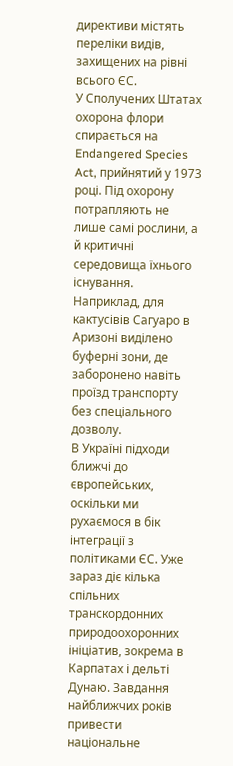директиви містять переліки видів, захищених на рівні всього ЄС.
У Сполучених Штатах охорона флори спирається на Endangered Species Act, прийнятий у 1973 році. Під охорону потрапляють не лише самі рослини, а й критичні середовища їхнього існування. Наприклад, для кактусівів Сагуаро в Аризоні виділено буферні зони, де заборонено навіть проїзд транспорту без спеціального дозволу.
В Україні підходи ближчі до європейських, оскільки ми рухаємося в бік інтеграції з політиками ЄС. Уже зараз діє кілька спільних транскордонних природоохоронних ініціатив, зокрема в Карпатах і дельті Дунаю. Завдання найближчих років привести національне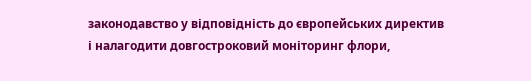законодавство у відповідність до європейських директив і налагодити довгостроковий моніторинг флори,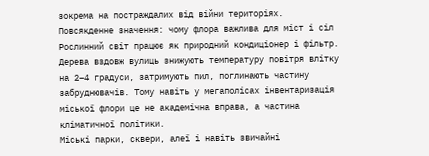зокрема на постраждалих від війни територіях.
Повсякденне значення: чому флора важлива для міст і сіл
Рослинний світ працює як природний кондиціонер і фільтр. Дерева вздовж вулиць знижують температуру повітря влітку на 2–4 градуси, затримують пил, поглинають частину забруднювачів. Тому навіть у мегаполісах інвентаризація міської флори це не академічна вправа, а частина кліматичної політики.
Міські парки, сквери, алеї і навіть звичайні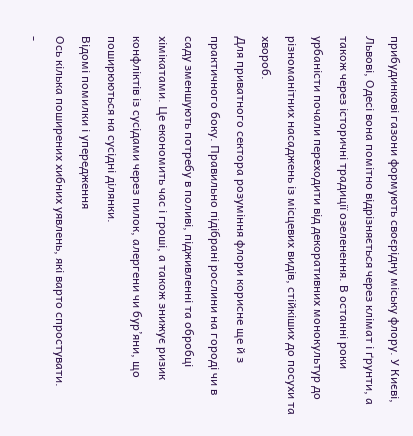прибудинкові газони формують своєрідну міську флору. У Києві, Львові, Одесі вона помітно відрізняється через клімат і ґрунти, а також через історичні традиції озеленення. В останні роки урбаністи почали переходити від декоративних монокультур до різноманітних насаджень із місцевих видів, стійкіших до посухи та хвороб.
Для приватного сектора розуміння флори корисне ще й з практичного боку. Правильно підібрані рослини на городі чи в саду зменшують потребу в поливі, підживленні та обробці хімікатами. Це економить час і гроші, а також знижує ризик конфліктів із сусідами через пилок, алергени чи бур’яни, що поширюються на сусідні ділянки.
Відомі помилки і упередження
Ось кілька поширених хибних уявлень, які варто спростувати.
-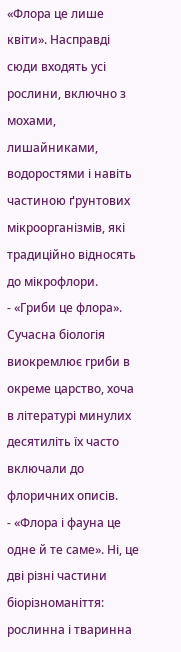«Флора це лише квіти». Насправді сюди входять усі рослини, включно з мохами, лишайниками, водоростями і навіть частиною ґрунтових мікроорганізмів, які традиційно відносять до мікрофлори.
- «Гриби це флора». Сучасна біологія виокремлює гриби в окреме царство, хоча в літературі минулих десятиліть їх часто включали до флоричних описів.
- «Флора і фауна це одне й те саме». Ні, це дві різні частини біорізноманіття: рослинна і тваринна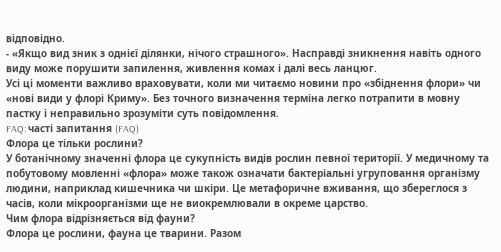відповідно.
- «Якщо вид зник з однієї ділянки, нічого страшного». Насправді зникнення навіть одного виду може порушити запилення, живлення комах і далі весь ланцюг.
Усі ці моменти важливо враховувати, коли ми читаємо новини про «збіднення флори» чи «нові види у флорі Криму». Без точного визначення терміна легко потрапити в мовну пастку і неправильно зрозуміти суть повідомлення.
FAQ: часті запитання (FAQ)
Флора це тільки рослини?
У ботанічному значенні флора це сукупність видів рослин певної території. У медичному та побутовому мовленні «флора» може також означати бактеріальні угруповання організму людини, наприклад кишечника чи шкіри. Це метафоричне вживання, що збереглося з часів, коли мікроорганізми ще не виокремлювали в окреме царство.
Чим флора відрізняється від фауни?
Флора це рослини, фауна це тварини. Разом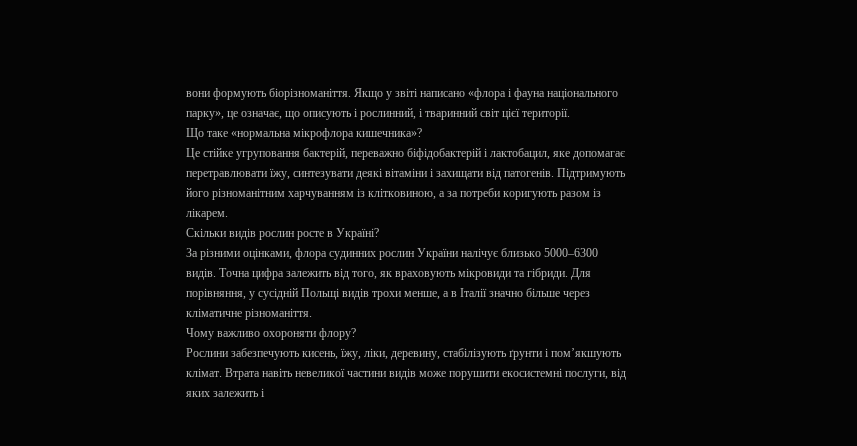вони формують біорізноманіття. Якщо у звіті написано «флора і фауна національного парку», це означає, що описують і рослинний, і тваринний світ цієї території.
Що таке «нормальна мікрофлора кишечника»?
Це стійке угруповання бактерій, переважно біфідобактерій і лактобацил, яке допомагає перетравлювати їжу, синтезувати деякі вітаміни і захищати від патогенів. Підтримують його різноманітним харчуванням із клітковиною, а за потреби коригують разом із лікарем.
Скільки видів рослин росте в Україні?
За різними оцінками, флора судинних рослин України налічує близько 5000–6300 видів. Точна цифра залежить від того, як враховують мікровиди та гібриди. Для порівняння, у сусідній Польщі видів трохи менше, а в Італії значно більше через кліматичне різноманіття.
Чому важливо охороняти флору?
Рослини забезпечують кисень, їжу, ліки, деревину, стабілізують ґрунти і пом’якшують клімат. Втрата навіть невеликої частини видів може порушити екосистемні послуги, від яких залежить і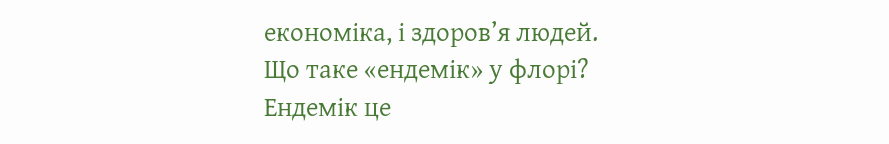економіка, і здоров’я людей.
Що таке «ендемік» у флорі?
Ендемік це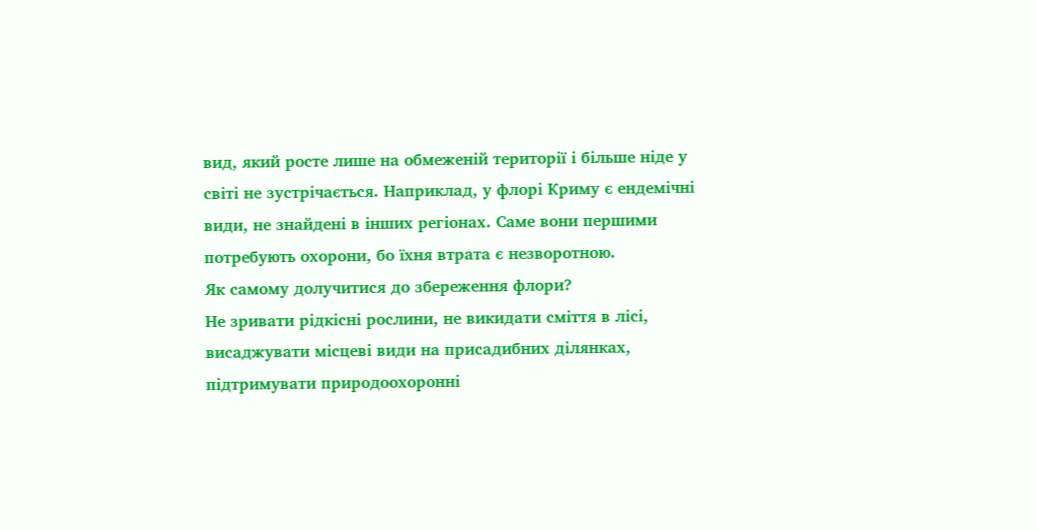вид, який росте лише на обмеженій території і більше ніде у світі не зустрічається. Наприклад, у флорі Криму є ендемічні види, не знайдені в інших регіонах. Саме вони першими потребують охорони, бо їхня втрата є незворотною.
Як самому долучитися до збереження флори?
Не зривати рідкісні рослини, не викидати сміття в лісі, висаджувати місцеві види на присадибних ділянках, підтримувати природоохоронні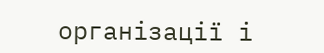організації і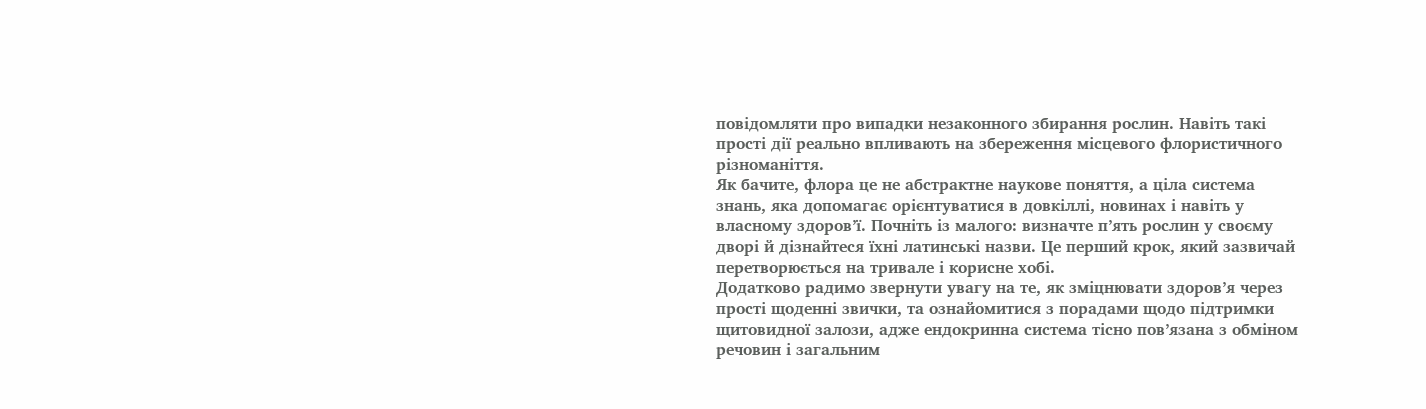повідомляти про випадки незаконного збирання рослин. Навіть такі прості дії реально впливають на збереження місцевого флористичного різноманіття.
Як бачите, флора це не абстрактне наукове поняття, а ціла система знань, яка допомагає орієнтуватися в довкіллі, новинах і навіть у власному здоров’ї. Почніть із малого: визначте п’ять рослин у своєму дворі й дізнайтеся їхні латинські назви. Це перший крок, який зазвичай перетворюється на тривале і корисне хобі.
Додатково радимо звернути увагу на те, як зміцнювати здоров’я через прості щоденні звички, та ознайомитися з порадами щодо підтримки щитовидної залози, адже ендокринна система тісно пов’язана з обміном речовин і загальним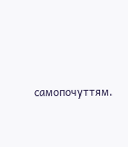самопочуттям.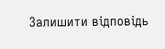Залишити відповідь